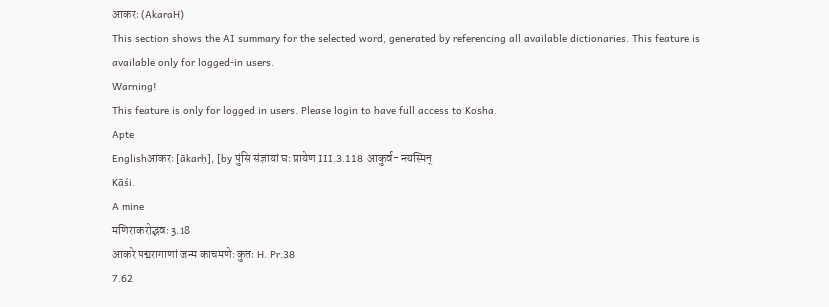आकरः (AkaraH)
This section shows the AI summary for the selected word, generated by referencing all available dictionaries. This feature is available only for logged-in users.
Warning!
This feature is only for logged in users. Please login to have full access to Kosha.
Apte
Englishआकरः [ākarḥ], [by पुंसि संज्ञायां घः प्रायेण III.3.118 आकुर्व- न्त्यस्मिन्
Kāśi.
A mine
मणिराकरोद्भवः 3.18
आकरे पद्मरागाणां जन्म काचमणेः कुतः H. Pr.38
7.62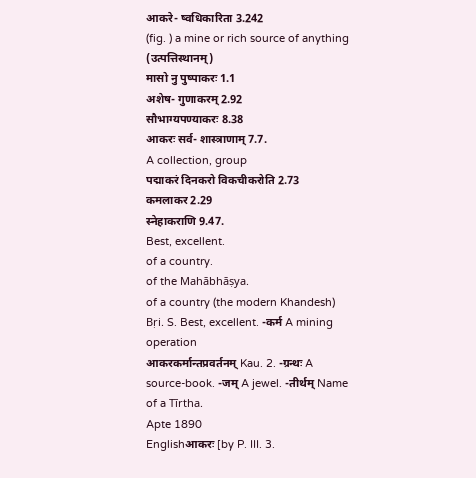आकरे- ष्वधिकारिता 3.242
(fig. ) a mine or rich source of anything (उत्पत्तिस्थानम्)
मासो नु पुष्पाकरः 1.1
अशेष- गुणाकरम् 2.92
सौभाग्यपण्याकरः 8.38
आकरः सर्व- शास्त्राणाम् 7.7.
A collection, group
पद्माकरं दिनकरो विकचीकरोति 2.73
कमलाकर 2.29
स्नेहाकराणि 9.47.
Best, excellent.
of a country.
of the Mahābhāṣya.
of a country (the modern Khandesh)
Bṛi. S. Best, excellent. -कर्म A mining operation
आकरकर्मान्तप्रवर्तनम् Kau. 2. -ग्रन्थः A source-book. -जम् A jewel. -तीर्थम् Name of a Tīrtha.
Apte 1890
Englishआकरः [by P. III. 3.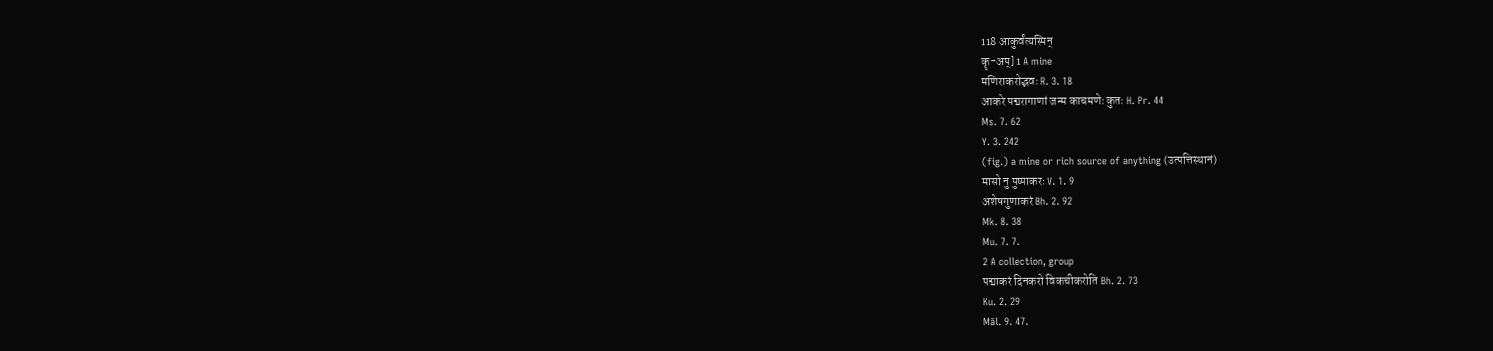118 आकुर्वंत्यस्मिन्
कॄ-अप्] 1 A mine
मणिराकरोद्भवः R. 3. 18
आकरे पद्मरागाणां जन्म काचमणेः कुतः H. Pr. 44
Ms. 7. 62
Y. 3. 242
(fig.) a mine or rich source of anything (उत्पत्तिस्थानं)
मासो नु पुष्पाकरः V. 1. 9
अशेषगुणाकरं Bh. 2. 92
Mk. 8. 38
Mu. 7. 7.
2 A collection, group
पद्माकरं दिनकरो विकचीकरोति Bh. 2. 73
Ku. 2. 29
Māl. 9. 47.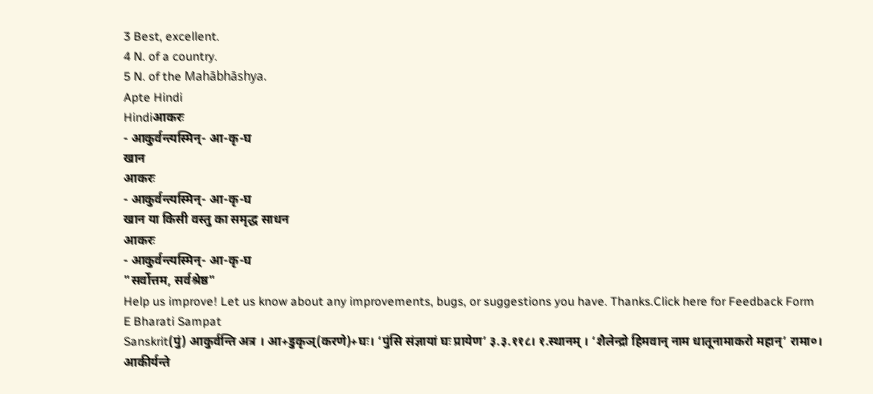3 Best, excellent.
4 N. of a country.
5 N. of the Mahābhāshya.
Apte Hindi
Hindiआकरः
- आकुर्वन्त्यस्मिन्- आ-कृ-घ
खान
आकरः
- आकुर्वन्त्यस्मिन्- आ-कृ-घ
खान या किसी वस्तु का समृद्ध साधन
आकरः
- आकुर्वन्त्यस्मिन्- आ-कृ-घ
"सर्वोत्तम, सर्वश्रेष्ठ"
Help us improve! Let us know about any improvements, bugs, or suggestions you have. Thanks.Click here for Feedback Form
E Bharati Sampat
Sanskrit(पुं) आकुर्वन्ति अत्र । आ+डुकृञ्(करणे)+घः। ‘पुंसि संज्ञायां घः प्रायेण’ ३.३.११८। १.स्थानम् । ‘शैलेन्द्रो हिमवान् नाम धातूनामाकरो महान्’ रामा०। आकीर्यन्ते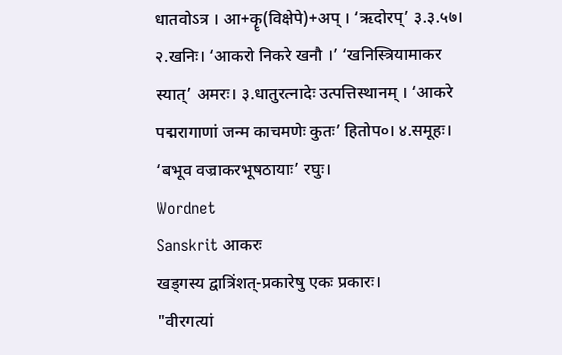धातवोऽत्र । आ+कॄ(विक्षेपे)+अप् । ‘ऋदोरप्’ ३.३.५७। २.खनिः। ‘आकरो निकरे खनौ ।’ ‘खनिस्त्रियामाकर स्यात्’ अमरः। ३.धातुरत्नादेः उत्पत्तिस्थानम् । ‘आकरे पद्मरागाणां जन्म काचमणेः कुतः’ हितोप०। ४.समूहः। ‘बभूव वज्राकरभूषठायाः’ रघुः।
Wordnet
Sanskrit आकरः
खड्गस्य द्वात्रिंशत्-प्रकारेषु एकः प्रकारः।
"वीरगत्यां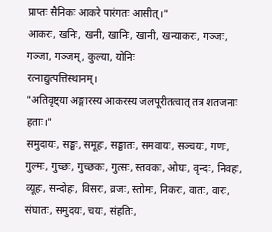प्राप्तः सैनिकः आकरे पारंगतः आसीत्।"
आकरः, खनिः, खनी, खानिः, खानी, खन्याकरः, गञ्जः, गञ्जा, गञ्जम्, कुल्या, योनिः
रत्नाद्युत्पत्तिस्थानम्।
"अतिवृष्ट्या अङ्गारस्य आकरस्य जलपूरीतत्वात् तत्र शतजनाः हताः।"
समुदायः, सङ्घः, समूहः, सङ्घातः, समवायः, सञ्चयः, गणः, गुल्मः, गुच्छः, गुच्छकः, गुत्सः, स्तवकः, ओघः, वृन्दः, निवहः, व्यूहः, सन्दोहः, विसरः, व्रजः, स्तोमः, निकरः, वातः, वारः, संघातः, समुदयः, चयः, संहतिः,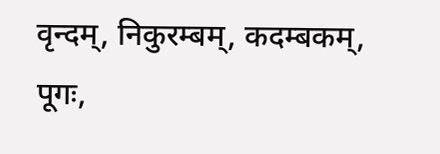वृन्दम्, निकुरम्बम्, कदम्बकम्, पूगः,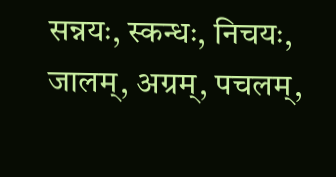सन्नयः, स्कन्धः, निचयः, जालम्, अग्रम्, पचलम्,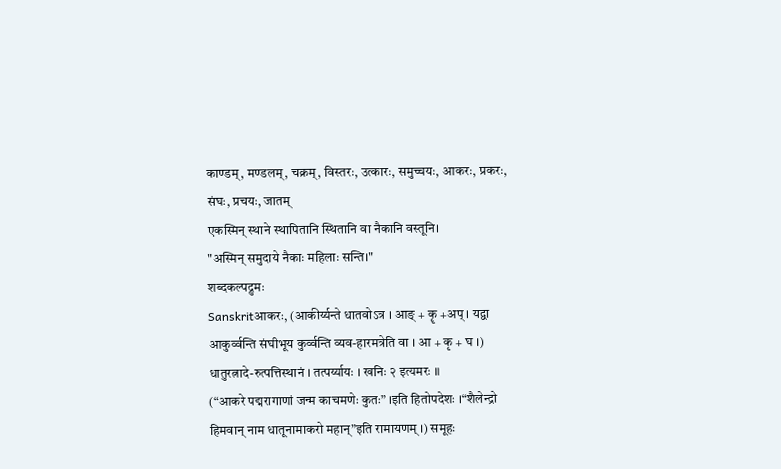काण्डम्, मण्डलम्, चक्रम्, विस्तरः, उत्कारः, समुच्चयः, आकरः, प्रकरः, संघः, प्रचयः, जातम्
एकस्मिन् स्थाने स्थापितानि स्थितानि वा नैकानि वस्तूनि।
"अस्मिन् समुदाये नैकाः महिलाः सन्ति।"
शब्दकल्पद्रुमः
Sanskritआकरः, (आकीर्य्यन्ते धातवोऽत्र । आङ् + कॄ +अप् । यद्वा आकुर्व्वन्ति संघीभूय कुर्व्वन्ति व्यव-हारमत्रेति वा । आ + कृ + घ ।) धातुरत्नादे-रुत्पत्तिस्थानं । तत्पर्य्यायः । खनिः २ इत्यमरः ॥
(“आकरे पद्मरागाणां जन्म काचमणेः कुतः” ।इति हितोपदेशः ।“शैलेन्द्रो हिमवान् नाम धातूनामाकरो महान्”इति रामायणम् ।) समूहः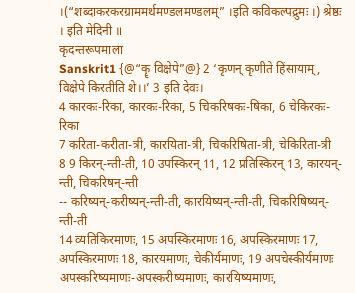।(“शब्दाकरकरग्राममर्थमण्डलमण्डलम्” ।इति कविकल्पद्रुमः ।) श्रेष्ठः । इति मेदिनी ॥
कृदन्तरूपमाला
Sanskrit1 {@“कॄ विक्षेपे”@} 2 ‘कृणन् कृणीते हिंसायाम्, विक्षेपे किरतीति शे।।’ 3 इति देवः।
4 कारकः-रिका, कारकः-रिका, 5 चिकरिषकः-षिका, 6 चेकिरकः-रिका
7 करिता-करीता-त्री, कारयिता-त्री, चिकरिषिता-त्री, चेकिरिता-त्री
8 9 किरन्-न्ती-ती, 10 उपस्किरन् 11, 12 प्रतिस्किरन् 13, कारयन्-न्ती, चिकरिषन्-न्ती
-- करिष्यन्-करीष्यन्-न्ती-ती, कारयिष्यन्-न्ती-ती, चिकरिषिष्यन्-न्ती-ती
14 व्यतिकिरमाणः, 15 अपस्किरमाणः 16, अपस्किरमाणः 17, अपस्किरमाणः 18, कारयमाणः, चेकीर्यमाणः, 19 अपचेस्कीर्यमाणः
अपस्करिष्यमाणः-अपस्करीष्यमाणः, कारयिष्यमाणः,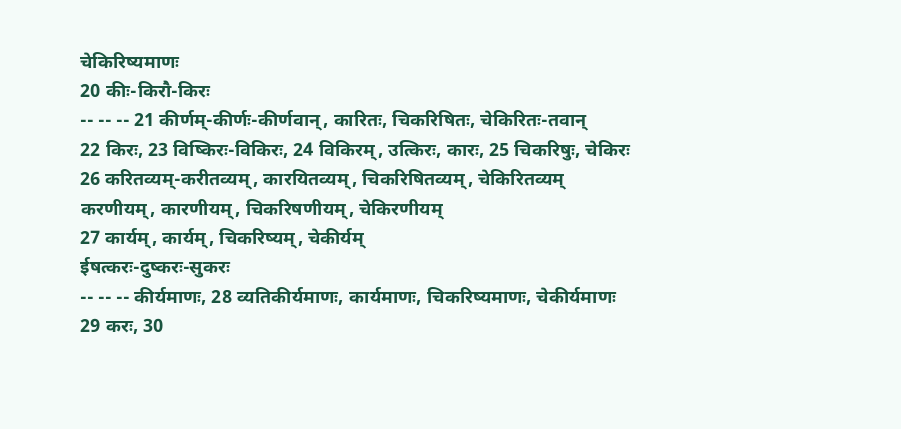चेकिरिष्यमाणः
20 कीः-किरौ-किरः
-- -- -- 21 कीर्णम्-कीर्णः-कीर्णवान्, कारितः, चिकरिषितः, चेकिरितः-तवान्
22 किरः, 23 विष्किरः-विकिरः, 24 विकिरम्, उत्किरः, कारः, 25 चिकरिषुः, चेकिरः
26 करितव्यम्-करीतव्यम्, कारयितव्यम्, चिकरिषितव्यम्, चेकिरितव्यम्
करणीयम्, कारणीयम्, चिकरिषणीयम्, चेकिरणीयम्
27 कार्यम्, कार्यम्, चिकरिष्यम्, चेकीर्यम्
ईषत्करः-दुष्करः-सुकरः
-- -- -- कीर्यमाणः, 28 व्यतिकीर्यमाणः, कार्यमाणः, चिकरिष्यमाणः, चेकीर्यमाणः
29 करः, 30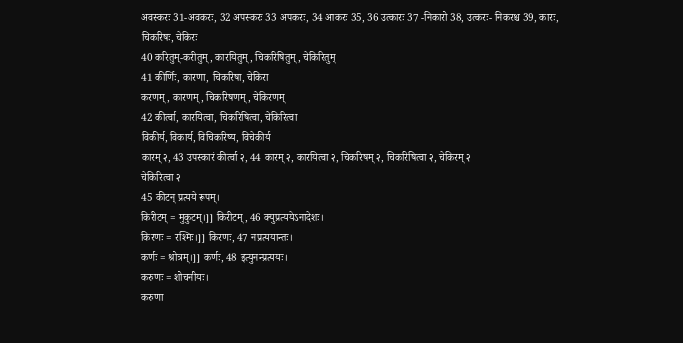अवस्करः 31-अवकरः, 32 अपस्करः 33 अपकरः, 34 आकरः 35, 36 उत्कारः 37 -निकारो 38, उत्करः- निकरश्च 39, कारः, चिकरिषः, चेकिरः
40 करितुम्-करीतुम्, कारयितुम्, चिकरिषितुम्, चेकिरितुम्
41 कीर्णिः, कारणा, चिकरिषा, चेकिरा
करणम्, कारणम्, चिकरिषणम्, चेकिरणम्
42 कीर्त्वा, कारयित्वा, चिकरिषित्वा, चेकिरित्वा
विकीर्य, विकार्य, विचिकरिष्य, विचेकीर्य
कारम् २, 43 उपस्कारं कीर्त्वा २, 44 कारम् २, कारयित्वा २, चिकरिषम् २, चिकरिषित्वा २, चेकिरम् २
चेकिरित्वा २
45 कीटन् प्रत्यये रूपम्।
किरीटम् = मुकुटम्।]] किरीटम्, 46 क्युप्रत्ययेऽनादेशः।
किरणः = रश्मिः।]] किरणः, 47 नप्रत्ययान्तः।
कर्णः = श्रोत्रम्।]] कर्णः, 48 इत्युनन्प्रत्ययः।
करुणः = शोचनीयः।
करुणा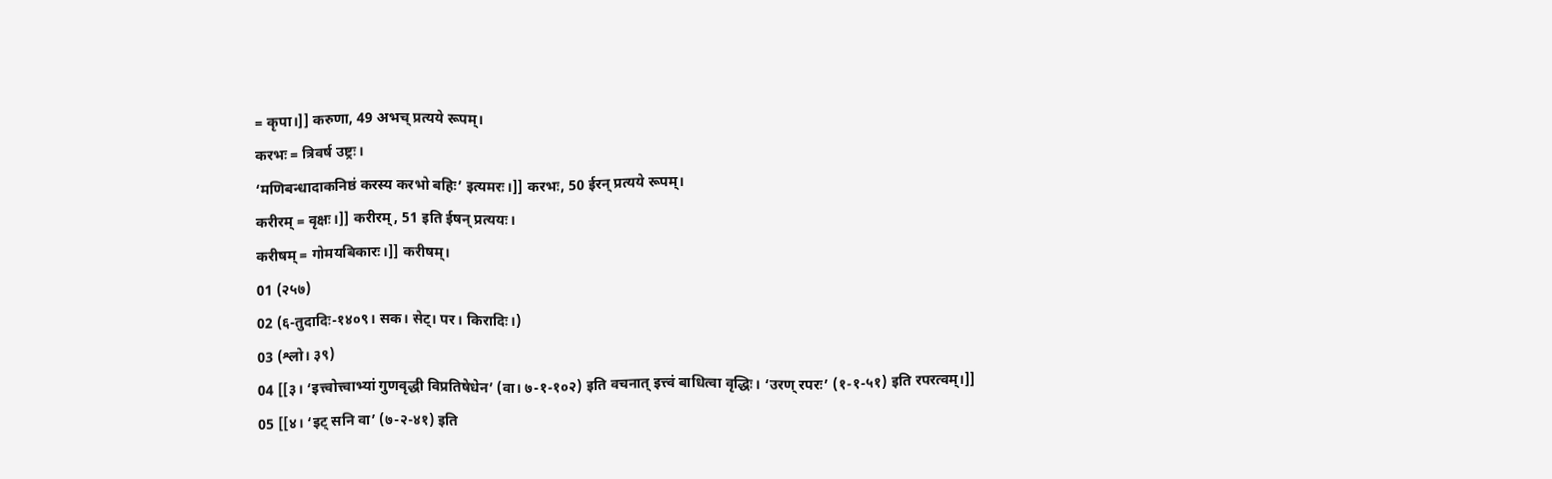= कृपा।]] करुणा, 49 अभच् प्रत्यये रूपम्।
करभः = त्रिवर्ष उष्ट्रः।
‘मणिबन्धादाकनिष्ठं करस्य करभो बहिः’ इत्यमरः।]] करभः, 50 ईरन् प्रत्यये रूपम्।
करीरम् = वृक्षः।]] करीरम्, 51 इति ईषन् प्रत्ययः।
करीषम् = गोमयबिकारः।]] करीषम्।
01 (२५७)
02 (६-तुदादिः-१४०९। सक। सेट्। पर। किरादिः।)
03 (श्लो। ३९)
04 [[३। ‘इत्त्वोत्त्वाभ्यां गुणवृद्धी विप्रतिषेधेन’ (वा। ७-१-१०२) इति वचनात् इत्त्वं बाधित्वा वृद्धिः। ‘उरण् रपरः’ (१-१-५१) इति रपरत्वम्।]]
05 [[४। ‘इट् सनि वा’ (७-२-४१) इति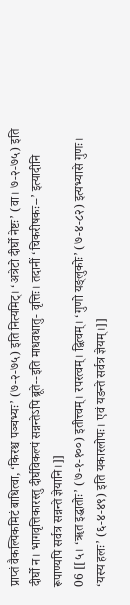प्राप्तं वैकल्पिकमिटं बाधित्वा, ‘किरश्च पञ्चभ्यः’ (७-२-७५) इति नित्यमिट्। ‘अत्रेटो दीर्घो नेष्टः’ (वा। ७-२-७५) इति दीर्घो न। भागवृत्तिकारस्तु दीर्घविकल्पं सन्नन्तेऽपि ब्रूते--इति माधवधातु- वृत्तिः। तदानीं ‘चिकरीषकः--’ इत्यादीनि रूपाण्यपि सर्वत्र सन्नन्ते ज्ञेयानि।]]
06 [[५। ‘ॠत इद्धातोः’ (७-१-१००) इतीत्त्वम्। रपरत्वम्। द्वित्वम्। ‘गुणो यङ्लुकोः’ (७-४-८२) इत्यभ्यासे गुणः। ‘यस्य हलः’ (६-४-४९) इति यकारलोपः। एवं यङन्ते सर्वत्र ज्ञेयम्।]]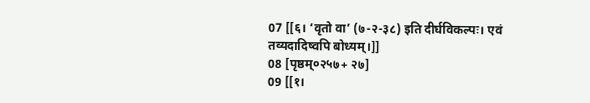07 [[६। ‘वृतो वा’ (७-२-३८) इति दीर्घविकल्पः। एवं तव्यदादिष्वपि बोध्यम्।]]
08 [पृष्ठम्०२५७+ २७]
09 [[१।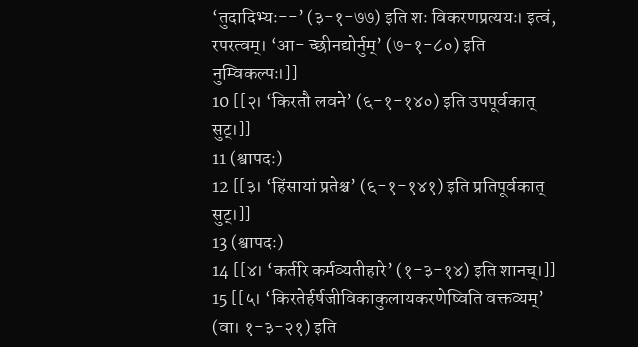‘तुदादिभ्यः--’ (३-१-७७) इति शः विकरणप्रत्ययः। इत्वं, रपरत्वम्। ‘आ- च्छीनद्योर्नुम्’ (७-१-८०) इति नुम्विकल्पः।]]
10 [[२। ‘किरतौ लवने’ (६-१-१४०) इति उपपूर्वकात् सुट्।]]
11 (श्वापदः)
12 [[३। ‘हिंसायां प्रतेश्च’ (६-१-१४१) इति प्रतिपूर्वकात् सुट्।]]
13 (श्वापदः)
14 [[४। ‘कर्तरि कर्मव्यतीहारे’ (१-३-१४) इति शानच्।]]
15 [[५। ‘किरतेर्हर्षजीविकाकुलायकरणेष्विति वक्तव्यम्’ (वा। १-३-२१) इति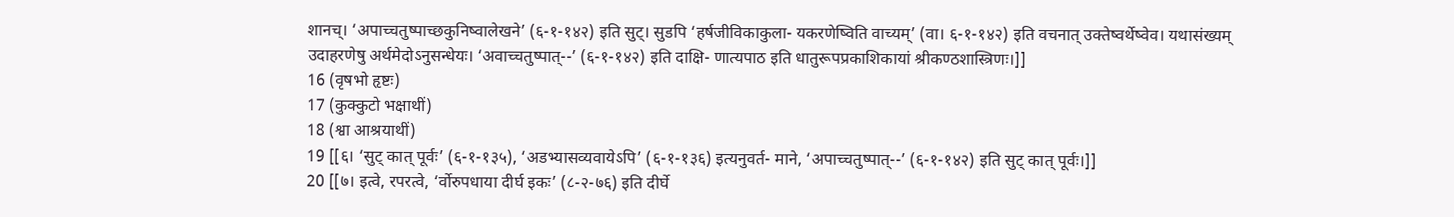शानच्। ‘अपाच्चतुष्पाच्छकुनिष्वालेखने’ (६-१-१४२) इति सुट्। सुडपि ‘हर्षजीविकाकुला- यकरणेष्विति वाच्यम्’ (वा। ६-१-१४२) इति वचनात् उक्तेष्वर्थेष्वेव। यथासंख्यम् उदाहरणेषु अर्थमेदोऽनुसन्धेयः। ‘अवाच्चतुष्पात्--’ (६-१-१४२) इति दाक्षि- णात्यपाठ इति धातुरूपप्रकाशिकायां श्रीकण्ठशास्त्रिणः।]]
16 (वृषभो हृष्टः)
17 (कुक्कुटो भक्षाथीं)
18 (श्वा आश्रयाथीं)
19 [[६। ‘सुट् कात् पूर्वः’ (६-१-१३५), ‘अडभ्यासव्यवायेऽपि’ (६-१-१३६) इत्यनुवर्त- माने, ‘अपाच्चतुष्पात्--’ (६-१-१४२) इति सुट् कात् पूर्वः।]]
20 [[७। इत्वे, रपरत्वे, ‘र्वोरुपधाया दीर्घ इकः’ (८-२-७६) इति दीर्घे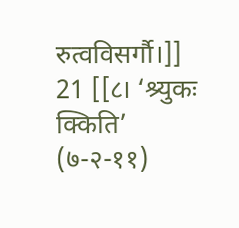रुत्वविसर्गौ।]]
21 [[८। ‘श्र्युकः क्किति’ (७-२-११)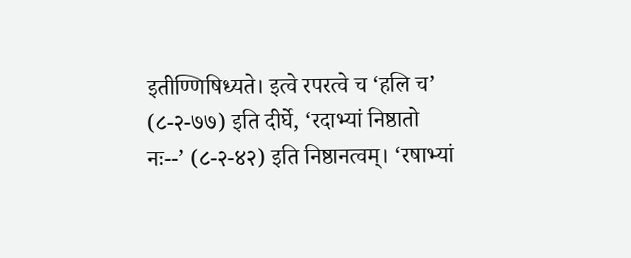इतीण्णिषिध्यते। इत्वे रपरत्वे च ‘हलि च’ (८-२-७७) इति दीर्घे, ‘रदाभ्यां निष्ठातो नः--’ (८-२-४२) इति निष्ठानत्वम्। ‘रषाभ्यां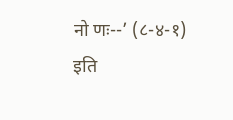नो णः--’ (८-४-१) इति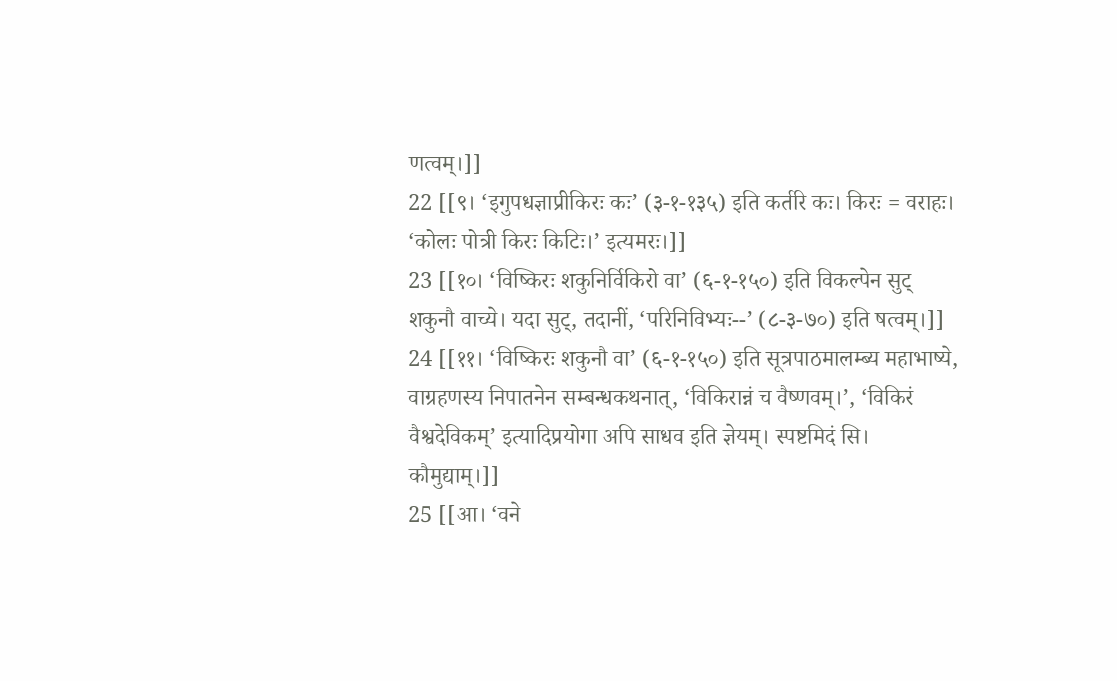णत्वम्।]]
22 [[९। ‘इगुपधज्ञाप्रीकिरः कः’ (३-१-१३५) इति कर्तरि कः। किरः = वराहः। ‘कोलः पोत्री किरः किटिः।’ इत्यमरः।]]
23 [[१०। ‘विष्किरः शकुनिर्विकिरो वा’ (६-१-१५०) इति विकल्पेन सुट् शकुनौ वाच्ये। यदा सुट्, तदानीं, ‘परिनिविभ्यः--’ (८-३-७०) इति षत्वम्।]]
24 [[११। ‘विष्किरः शकुनौ वा’ (६-१-१५०) इति सूत्रपाठमालम्ब्य महाभाष्ये, वाग्रहणस्य निपातनेन सम्बन्धकथनात्, ‘विकिरान्नं च वैष्णवम्।’, ‘विकिरं वैश्वदेविकम्’ इत्यादिप्रयोगा अपि साधव इति ज्ञेयम्। स्पष्टमिदं सि। कौमुद्याम्।]]
25 [[आ। ‘वने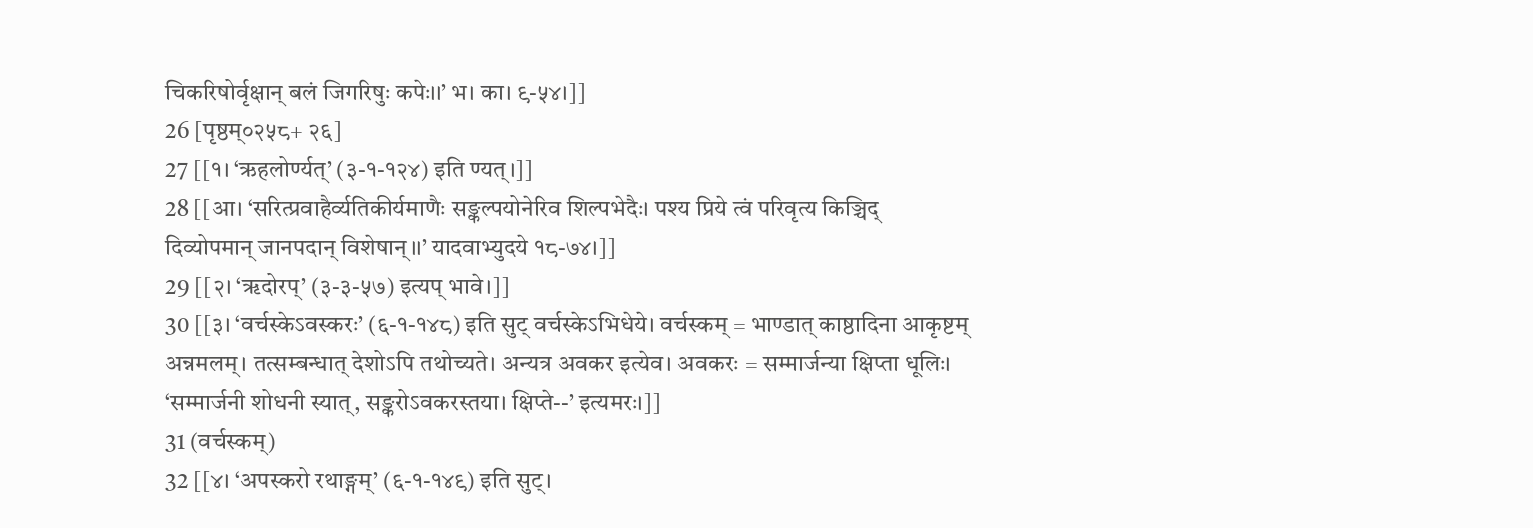चिकरिषोर्वृक्षान् बलं जिगरिषुः कपेः।।’ भ। का। ९-५४।]]
26 [पृष्ठम्०२५८+ २६]
27 [[१। ‘ऋहलोर्ण्यत्’ (३-१-१२४) इति ण्यत्।]]
28 [[आ। ‘सरित्प्रवाहैर्व्यतिकीर्यमाणैः सङ्कल्पयोनेरिव शिल्पभेदैः। पश्य प्रिये त्वं परिवृत्य किञ्चिद् दिव्योपमान् जानपदान् विशेषान्।।’ यादवाभ्युदये १८-७४।]]
29 [[२। ‘ॠदोरप्’ (३-३-५७) इत्यप् भावे।]]
30 [[३। ‘वर्चस्केऽवस्करः’ (६-१-१४८) इति सुट् वर्चस्केऽभिधेये। वर्चस्कम् = भाण्डात् काष्ठादिना आकृष्टम् अन्नमलम्। तत्सम्बन्धात् देशोऽपि तथोच्यते। अन्यत्र अवकर इत्येव। अवकरः = सम्मार्जन्या क्षिप्ता धूलिः। ‘सम्मार्जनी शोधनी स्यात्, सङ्करोऽवकरस्तया। क्षिप्ते--’ इत्यमरः।]]
31 (वर्चस्कम्)
32 [[४। ‘अपस्करो रथाङ्गम्’ (६-१-१४९) इति सुट्।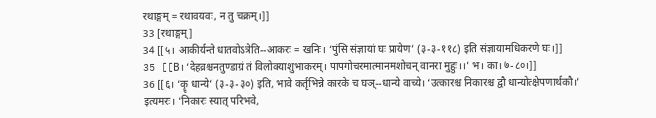रथाङ्गम् = रथावयवः, न तु चक्रम्।]]
33 [रथाङ्गम्]
34 [[५। आकीर्यन्ते धातवोऽत्रेति--आकरः = खनिः। ‘पुंसि संज्ञायां घः प्रायेण’ (३-३-११८) इति संज्ञायामधिकरणे घः।]]
35 [[B। ‘देहव्रश्चनतुण्डाग्रं तं विलोक्याशुभाकरम्। पापगोचरमात्मानमशोचन् वानरा मुहुः।।’ भ। का। ७-८०।]]
36 [[६। ‘कॄ धान्ये’ (३-३-३०) इति, भावे कर्तृभिन्ने कारके च घञ्--धान्ये वाच्ये। ‘उत्कारश्च निकारश्च द्वौ धान्योत्क्षेपणार्थकौ।’ इत्यमरः। ‘निकारः स्यात् परिभवे,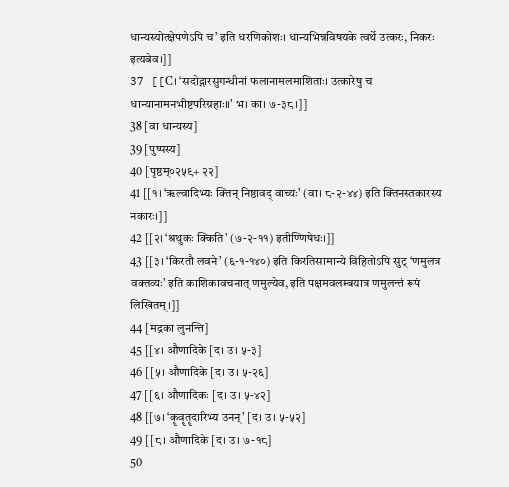धान्यस्योत्क्षेपणेऽपि च’ इति धरणिकोशः। धान्यभिन्नविषयके त्वर्थे उत्करः, निकरः इत्यबेव।]]
37 [[C। ‘सदोद्गारसुगन्धीनां फलानामलमाशिताः। उत्कारेषु च धान्यानामनभीष्टपरिग्रहाः।।’ भ। का। ७-३८।]]
38 [वा धान्यस्य]
39 [पुष्पस्य]
40 [पृष्ठम्०२५९+ २२]
41 [[१। ‘ॠल्वादिभ्यः क्तिन् निष्ठावद् वाच्यः’ (वा। ८-२-४४) इति क्तिनस्तकारस्य नकारः।]]
42 [[२। ‘श्रथुकः क्किति’ (७-२-११) इतीण्णिषेधः।]]
43 [[३। ‘किरतौ लवने’ (६-१-१४०) इति किरतिसामान्ये विहितोऽपि सुट् ‘णमुलत्र वक्तव्यः’ इति काशिकावचनात् णमुल्येव, इति पक्षमवलम्बयात्र णमुलन्तं रूपं लिखितम्।]]
44 [मद्रका लुनन्ति]
45 [[४। औणादिके [द। उ। ५-३]
46 [[५। औणादिके [द। उ। ५-२६]
47 [[६। औणादिकः [द। उ। ५-४२]
48 [[७। ‘कॄवॄतॄदारिभ्य उनन्’ [द। उ। ५-५२]
49 [[८। औणादिके [द। उ। ७-१८]
50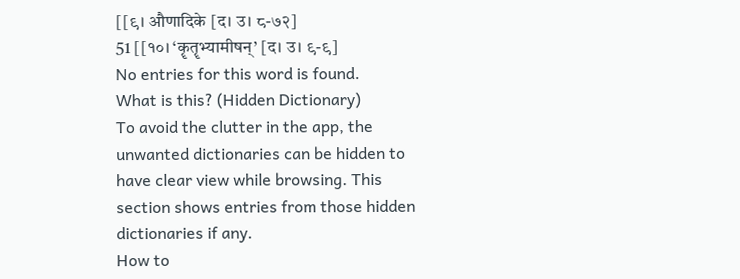[[९। औणादिके [द। उ। ८-७२]
51 [[१०। ‘कॄतॄभ्यामीषन्’ [द। उ। ९-९]
No entries for this word is found.
What is this? (Hidden Dictionary)
To avoid the clutter in the app, the unwanted dictionaries can be hidden to have clear view while browsing. This section shows entries from those hidden dictionaries if any.
How to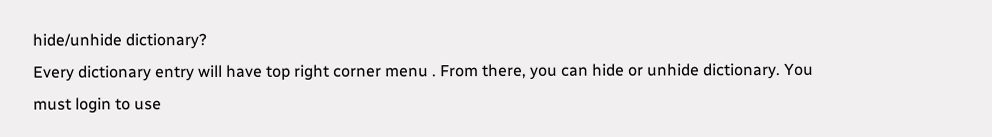hide/unhide dictionary?
Every dictionary entry will have top right corner menu . From there, you can hide or unhide dictionary. You must login to use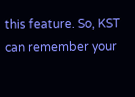this feature. So, KST can remember your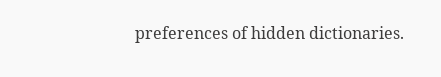preferences of hidden dictionaries.